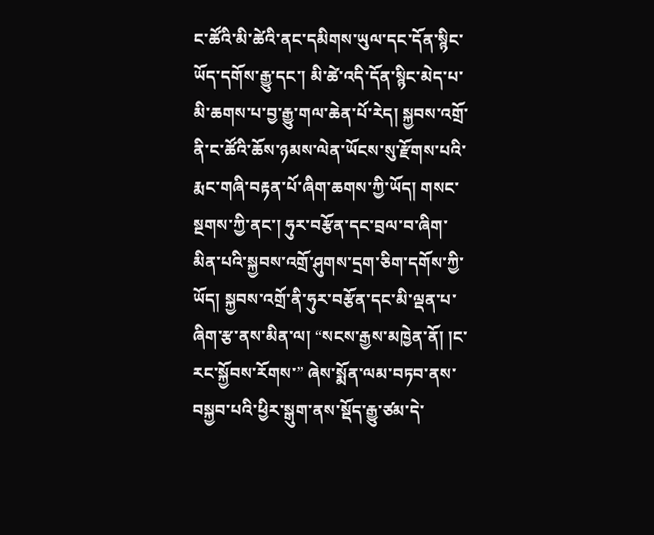ང་ཚོའི་མི་ཚེའི་ནང་དམིགས་ཡུལ་དང་དོན་སྙིང་ཡོད་དགོས་རྒྱུ་དང་། མི་ཚེ་འདི་དོན་སྙིང་མེད་པ་མི་ཆགས་པ་བྱ་རྒྱུ་གལ་ཆེན་པོ་རེད། སྐྱབས་འགྲོ་ནི་ང་ཚོའི་ཆོས་ཉམས་ལེན་ཡོངས་སུ་རྫོགས་པའི་རྨང་གཞི་བརྟན་པོ་ཞིག་ཆགས་ཀྱི་ཡོད། གསང་སྔགས་ཀྱི་ནང་། ཧུར་བརྩོན་དང་བྲལ་བ་ཞིག་མིན་པའི་སྐྱབས་འགྲོ་ཤུགས་དྲག་ཅིག་དགོས་ཀྱི་ཡོད། སྐྱབས་འགྲོ་ནི་ཧུར་བརྩོན་དང་མི་ལྡན་པ་ཞིག་རྩ་ནས་མིན་ལ། “སངས་རྒྱས་མཁྱེན་ནོ། །ང་རང་སྐྱོབས་རོགས་” ཞེས་སྨོན་ལམ་བཏབ་ནས་བསྐྱབ་པའི་ཕྱིར་སྒུག་ནས་སྡོད་རྒྱུ་ཙམ་དེ་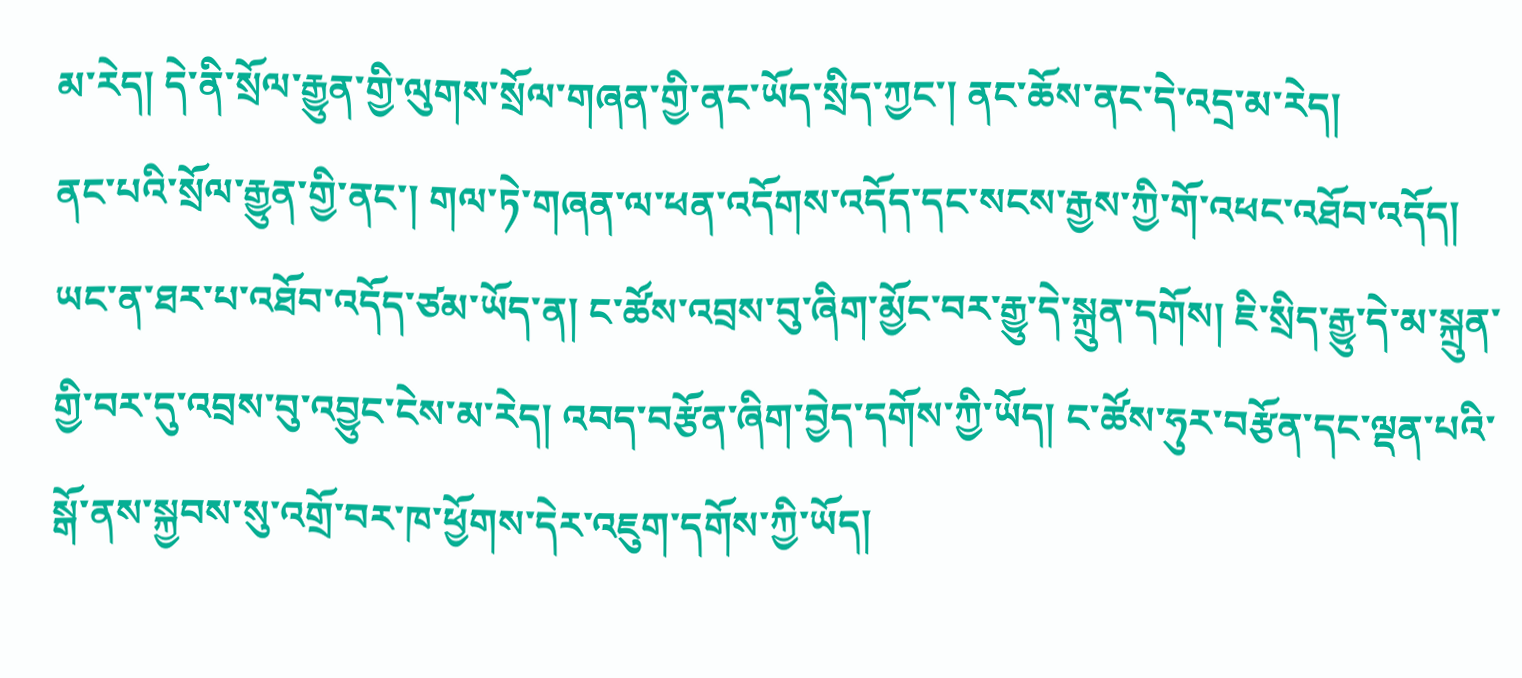མ་རེད། དེ་ནི་སྲོལ་རྒྱུན་གྱི་ལུགས་སྲོལ་གཞན་གྱི་ནང་ཡོད་སྲིད་ཀྱང་། ནང་ཆོས་ནང་དེ་འདྲ་མ་རེད།
ནང་པའི་སྲོལ་རྒྱུན་གྱི་ནང་། གལ་ཏེ་གཞན་ལ་ཕན་འདོགས་འདོད་དང་སངས་རྒྱས་ཀྱི་གོ་འཕང་འཐོབ་འདོད། ཡང་ན་ཐར་པ་འཐོབ་འདོད་ཙམ་ཡོད་ན། ང་ཚོས་འབྲས་བུ་ཞིག་མྱོང་བར་རྒྱུ་དེ་སྐྲུན་དགོས། ཇི་སྲིད་རྒྱུ་དེ་མ་སྐྲུན་གྱི་བར་དུ་འབྲས་བུ་འབྱུང་ངེས་མ་རེད། འབད་བརྩོན་ཞིག་བྱེད་དགོས་ཀྱི་ཡོད། ང་ཚོས་ཧུར་བརྩོན་དང་ལྡན་པའི་སྒོ་ནས་སྐྱབས་སུ་འགྲོ་བར་ཁ་ཕྱོགས་དེར་འཇུག་དགོས་ཀྱི་ཡོད།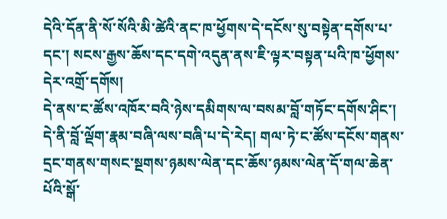དེའི་དོན་ནི་སོ་སོའི་མི་ཚེའི་ནང་ཁ་ཕྱོགས་དེ་དངོས་སུ་བསྟེན་དགོས་པ་དང་། སངས་རྒྱས་ཆོས་དང་དགེ་འདུན་ནས་ཇི་ལྟར་བསྟན་པའི་ཁ་ཕྱོགས་དེར་འགྲོ་དགོས།
དེ་ནས་ང་ཚོས་འཁོར་བའི་ཉེས་དམིགས་ལ་བསམ་བློ་གཏོང་དགོས་ཤིང་། དེ་ནི་བློ་ལྡོག་རྣམ་བཞི་ལས་བཞི་པ་དེ་རེད། གལ་ཏེ་ང་ཚོས་དངོས་གནས་དྲང་གནས་གསང་སྔགས་ཉམས་ལེན་དང་ཆོས་ཉམས་ལེན་དོ་གལ་ཆེན་པོའི་སྒོ་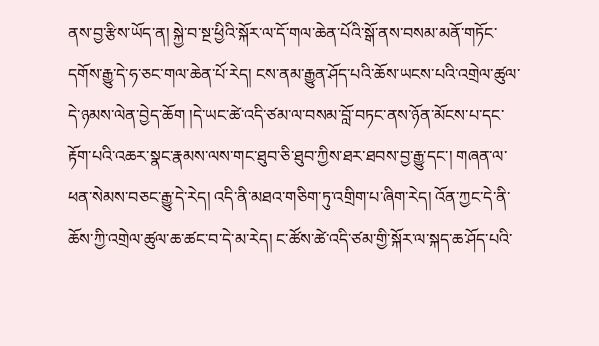ནས་བྱ་རྩིས་ཡོད་ན། སྐྱེ་བ་སྔ་ཕྱིའི་སྐོར་ལ་དོ་གལ་ཆེན་པོའི་སྒོ་ནས་བསམ་མནོ་གཏོང་དགོས་རྒྱུ་དེ་ཧ་ཅང་གལ་ཆེན་པོ་རེད། ངས་ནམ་རྒྱུན་ཤོད་པའི་ཆོས་ཡངས་པའི་འགྲེལ་ཚུལ་དེ་ཉམས་ལེན་བྱེད་ཆོག །དེ་ཡང་ཚེ་འདི་ཙམ་ལ་བསམ་བློ་བཏང་ནས་ཉོན་མོངས་པ་དང་རྟོག་པའི་འཆར་སྣང་རྣམས་ལས་གང་ཐུབ་ཅི་ཐུབ་ཀྱིས་ཐར་ཐབས་བྱ་རྒྱུ་དང་། གཞན་ལ་ཕན་སེམས་བཅང་རྒྱུ་དེ་རེད། འདི་ནི་མཐའ་གཅིག་ཏུ་འགྲིག་པ་ཞིག་རེད། འོན་ཀྱང་དེ་ནི་ཆོས་ཀྱི་འགྲེལ་ཚུལ་ཆ་ཚང་བ་དེ་མ་རེད། ང་ཚོས་ཚེ་འདི་ཙམ་གྱི་སྐོར་ལ་སྐད་ཆ་ཤོད་པའི་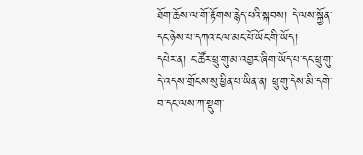ཐོག་ཆོས་ལ་གོ་རྟོགས་རྙེད་པའི་སྐབས། དེ་ལས་སྐྱོན་དང་ཉེས་པ་དཀའ་ངལ་མང་པོ་ཡོང་གི་ཡོད།
དཔེར་ན། ང་ཚོར་ཕྲུ་གུ་མ་འབྱར་ཞིག་ཡོད་པ་དང་ཕྲུ་གུ་དེ་འདས་གྲོངས་སུ་ཕྱིན་པ་ཡིན་ན། ཕྲུ་གུ་དེས་མི་དགེ་བ་དང་ལས་ཀ་སྡུག་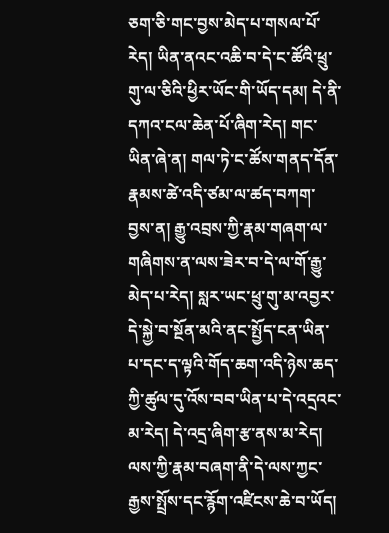ཅག་ཅི་གང་བྱས་མེད་པ་གསལ་པོ་རེད། ཡིན་ནའང་འཆི་བ་དེ་ང་ཚོའི་ཕྲུ་གུ་ལ་ཅིའི་ཕྱིར་ཡོང་གི་ཡོད་དམ། དེ་ནི་དཀའ་ངལ་ཆེན་པོ་ཞིག་རེད། གང་ཡིན་ཞེ་ན། གལ་ཏེ་ང་ཚོས་གནད་དོན་རྣམས་ཚེ་འདི་ཙམ་ལ་ཚད་བཀག་བྱས་ན། རྒྱུ་འབྲས་ཀྱི་རྣམ་གཞག་ལ་གཞིགས་ན་ལས་ཟེར་བ་དེ་ལ་གོ་རྒྱུ་མེད་པ་རེད། སླར་ཡང་ཕྲུ་གུ་མ་འབྱར་དེ་སྐྱེ་བ་སྔོན་མའི་ནང་སྤྱོད་ངན་ཡིན་པ་དང་ད་ལྟའི་གོད་ཆག་འདི་ཉེས་ཆད་ཀྱི་ཚུལ་དུ་འོས་བབ་ཡིན་པ་དེ་འདྲའང་མ་རེད། དེ་འདྲ་ཞིག་རྩ་ནས་མ་རེད། ལས་ཀྱི་རྣམ་བཞག་ནི་དེ་ལས་ཀྱང་རྒྱས་སྤྲོས་དང་རྙོག་འཛིངས་ཆེ་བ་ཡོད།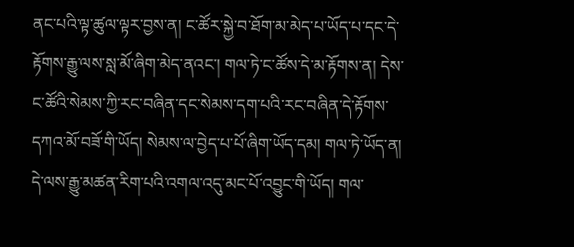ནང་པའི་ལྟ་ཚུལ་ལྟར་བྱས་ན། ང་ཚོར་སྐྱེ་བ་ཐོག་མ་མེད་པ་ཡོད་པ་དང་དེ་རྟོགས་རྒྱུ་ལས་སླ་མོ་ཞིག་མེད་ནའང་། གལ་ཏེ་ང་ཚོས་དེ་མ་རྟོགས་ན། དེས་ང་ཚོའི་སེམས་ཀྱི་རང་བཞིན་དང་སེམས་དག་པའི་རང་བཞིན་དེ་རྟོགས་དཀའ་མོ་བཟོ་གི་ཡོད། སེམས་ལ་བྱེད་པ་པོ་ཞིག་ཡོད་དམ། གལ་ཏེ་ཡོད་ན། དེ་ལས་རྒྱུ་མཚན་རིག་པའི་འགལ་འདུ་མང་པོ་འབྱུང་གི་ཡོད། གལ་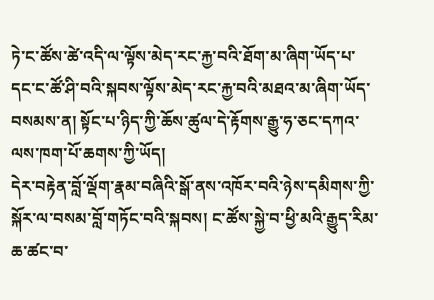ཏེ་ང་ཚོས་ཚེ་འདི་ལ་ལྟོས་མེད་རང་རྐྱ་བའི་ཐོག་མ་ཞིག་ཡོད་པ་དང་ང་ཚོ་ཤི་བའི་སྐབས་ལྟོས་མེད་རང་རྐྱ་བའི་མཐའ་མ་ཞིག་ཡོད་བསམས་ན། སྟོང་པ་ཉིད་ཀྱི་ཆོས་ཚུལ་དེ་རྟོགས་རྒྱུ་ཧ་ཅང་དཀའ་ལས་ཁག་པོ་ཆགས་ཀྱི་ཡོད།
དེར་བརྟེན་བློ་ལྡོག་རྣམ་བཞིའི་སྒོ་ནས་འཁོར་བའི་ཉེས་དམིགས་ཀྱི་སྐོར་ལ་བསམ་བློ་གཏོང་བའི་སྐབས། ང་ཚོས་སྐྱེ་བ་ཕྱི་མའི་རྒྱུད་རིམ་ཆ་ཚང་བ་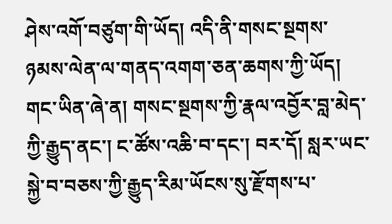ཤེས་འགོ་བཙུག་གི་ཡོད། འདི་ནི་གསང་སྔགས་ཉམས་ལེན་ལ་གནད་འགག་ཅན་ཆགས་ཀྱི་ཡོད། གང་ཡིན་ཞེ་ན། གསང་སྔགས་ཀྱི་རྣལ་འབྱོར་བླ་མེད་ཀྱི་རྒྱུད་ནང་། ང་ཚོས་འཆི་བ་དང་། བར་དོ། སླར་ཡང་སྐྱེ་བ་བཅས་ཀྱི་རྒྱུད་རིམ་ཡོངས་སུ་རྫོགས་པ་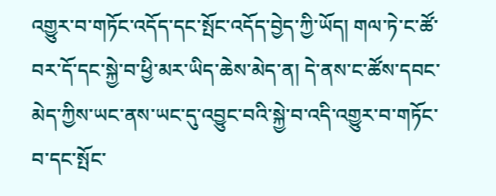འགྱུར་བ་གཏོང་འདོད་དང་སྤོང་འདོད་བྱེད་ཀྱི་ཡོད། གལ་ཏེ་ང་ཚོ་བར་དོ་དང་སྐྱེ་བ་ཕྱི་མར་ཡིད་ཆེས་མེད་ན། དེ་ནས་ང་ཚོས་དབང་མེད་ཀྱིས་ཡང་ནས་ཡང་དུ་འབྱུང་བའི་སྐྱེ་བ་འདི་འགྱུར་བ་གཏོང་བ་དང་སྤོང་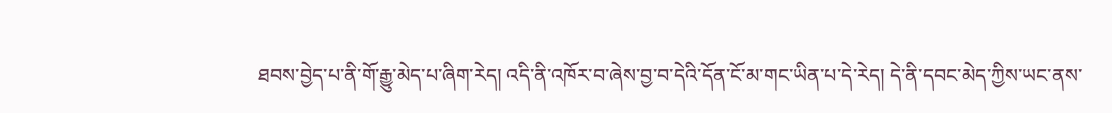ཐབས་བྱེད་པ་ནི་གོ་རྒྱུ་མེད་པ་ཞིག་རེད། འདི་ནི་འཁོར་བ་ཞེས་བྱ་བ་དེའི་དོན་ངོ་མ་གང་ཡིན་པ་དེ་རེད། དེ་ནི་དབང་མེད་ཀྱིས་ཡང་ནས་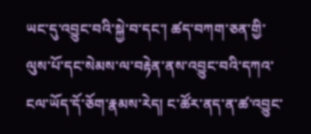ཡང་དུ་འབྱུང་བའི་སྐྱེ་བ་དང་། ཚད་བཀག་ཅན་གྱི་ལུས་པོ་དང་སེམས་ལ་བརྟེན་ནས་འབྱུང་བའི་དཀའ་ངལ་ཡོད་དོ་ཅོག་རྣམས་རེད། ང་ཚོར་ནད་ན་ཚ་འབྱུང་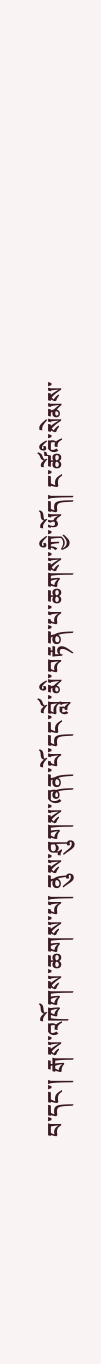བ་དང་། རྒས་འཁོགས་ཆགས་པ། ནུས་ཤུགས་ཞན་པོ་དང་བློ་མི་བརྟན་པ་ཆགས་ཀྱི་ཡོད། ང་ཚོའི་སེམས་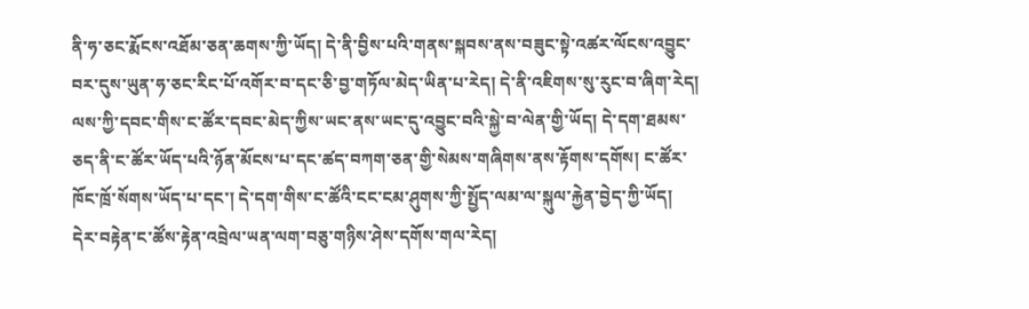ནི་ཧ་ཅང་རྨོངས་འཐོམ་ཅན་ཆགས་ཀྱི་ཡོད། དེ་ནི་བྱིས་པའི་གནས་སྐབས་ནས་བཟུང་སྟེ་འཚར་ལོངས་འབྱུང་བར་དུས་ཡུན་ཧ་ཅང་རིང་པོ་འགོར་བ་དང་ཅི་བྱ་གཏོལ་མེད་ཡིན་པ་རེད། དེ་ནི་འཇིགས་སུ་རུང་བ་ཞིག་རེད།
ལས་ཀྱི་དབང་གིས་ང་ཚོར་དབང་མེད་ཀྱིས་ཡང་ནས་ཡང་དུ་འབྱུང་བའི་སྐྱེ་བ་ལེན་གྱི་ཡོད། དེ་དག་ཐམས་ཅད་ནི་ང་ཚོར་ཡོད་པའི་ཉོན་མོངས་པ་དང་ཚད་བཀག་ཅན་གྱི་སེམས་གཞིགས་ནས་རྟོགས་དགོས། ང་ཚོར་ཁོང་ཁྲོ་སོགས་ཡོད་པ་དང་། དེ་དག་གིས་ང་ཚོའི་ངང་ངམ་ཤུགས་ཀྱི་སྤྱོད་ལམ་ལ་སྐུལ་རྐྱེན་བྱེད་ཀྱི་ཡོད། དེར་བརྟེན་ང་ཚོས་རྟེན་འབྲེལ་ཡན་ལག་བཅུ་གཉིས་ཤེས་དགོས་གལ་རེད།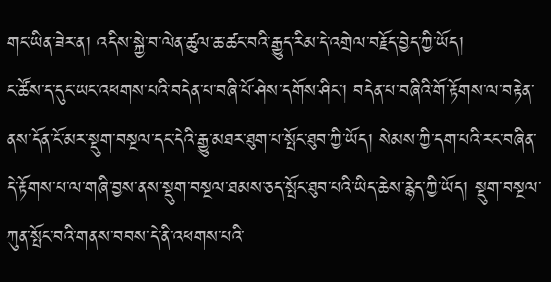གང་ཡིན་ཟེར་ན། འདིས་སྐྱེ་བ་ལེན་ཚུལ་ཆ་ཚང་བའི་རྒྱུད་རིམ་དེ་འགྲེལ་བརྗོད་བྱེད་ཀྱི་ཡོད།
ང་ཚོས་ད་དུང་ཡང་འཕགས་པའི་བདེན་པ་བཞི་པོ་ཤེས་དགོས་ཤིང་། བདེན་པ་བཞིའི་གོ་རྟོགས་ལ་བརྟེན་ནས་དོན་ངོ་མར་སྡུག་བསྔལ་དང་དེའི་རྒྱུ་མཐར་ཐུག་པ་སྤོང་ཐུབ་ཀྱི་ཡོད། སེམས་ཀྱི་དག་པའི་རང་བཞིན་དེ་རྟོགས་པ་ལ་གཞི་བྱས་ནས་སྡུག་བསྔལ་ཐམས་ཅད་སྤོང་ཐུབ་པའི་ཡིད་ཆེས་རྙེད་ཀྱི་ཡོད། སྡུག་བསྔལ་ཀུན་སྤོང་བའི་གནས་བབས་དེ་ནི་འཕགས་པའི་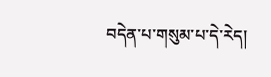བདེན་པ་གསུམ་པ་དེ་རེད།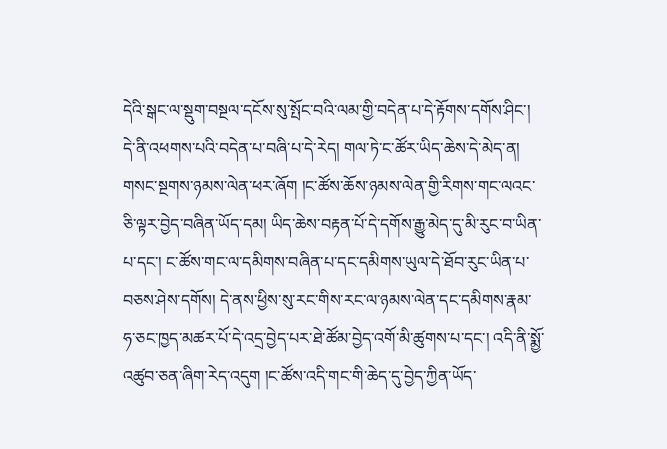དེའི་སྒང་ལ་སྡུག་བསྔལ་དངོས་སུ་སྤོང་བའི་ལམ་གྱི་བདེན་པ་དེ་རྟོགས་དགོས་ཤིང་། དེ་ནི་འཕགས་པའི་བདེན་པ་བཞི་པ་དེ་རེད། གལ་ཏེ་ང་ཚོར་ཡིད་ཆེས་དེ་མེད་ན། གསང་སྔགས་ཉམས་ལེན་ཕར་ཞོག །ང་ཚོས་ཆོས་ཉམས་ལེན་གྱི་རིགས་གང་ལའང་ཅི་ལྟར་བྱེད་བཞིན་ཡོད་དམ། ཡིད་ཆེས་བརྟན་པོ་དེ་དགོས་རྒྱུ་མེད་དུ་མི་རུང་བ་ཡིན་པ་དང་། ང་ཚོས་གང་ལ་དམིགས་བཞིན་པ་དང་དམིགས་ཡུལ་དེ་ཐོབ་རུང་ཡིན་པ་བཅས་ཤེས་དགོས། དེ་ནས་ཕྱིས་སུ་རང་གིས་རང་ལ་ཉམས་ལེན་དང་དམིགས་རྣམ་ཧ་ཅང་ཁྱད་མཚར་པོ་དེ་འདྲ་བྱེད་པར་ཐེ་ཚོམ་བྱེད་འགོ་མི་ཚུགས་པ་དང་། འདི་ནི་སྨྱོ་འཚུབ་ཅན་ཞིག་རེད་འདུག །ང་ཚོས་འདི་གང་གི་ཆེད་དུ་བྱེད་ཀྱིན་ཡོད་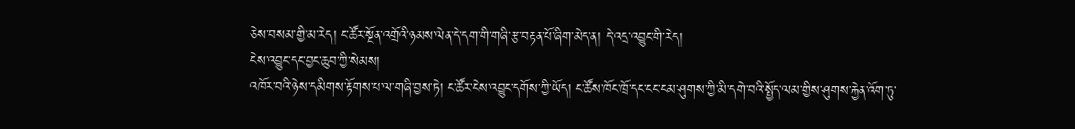ཅེས་བསམ་གྱི་མ་རེད། ང་ཚོར་སྔོན་འགྲོའི་ཉམས་ལེན་དེ་དག་གི་གཞི་རྩ་བརྟན་པོ་ཞིག་མེད་ན། དེ་འདྲ་འབྱུང་གི་རེད།
ངེས་འབྱུང་དང་བྱང་ཆུབ་ཀྱི་སེམས།
འཁོར་བའི་ཉེས་དམིགས་རྟོགས་པ་ལ་གཞི་བྱས་ཏེ། ང་ཚོར་ངེས་འབྱུང་དགོས་ཀྱི་ཡོད། ང་ཚོས་ཁོང་ཁྲོ་དང་ངང་ངམ་ཤུགས་ཀྱི་མི་དགེ་བའི་སྤྱོད་ལམ་གྱིས་ཤུགས་རྐྱེན་འོག་ཏུ་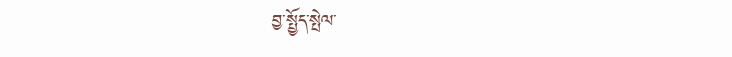བྱ་སྤྱོད་སྤེལ་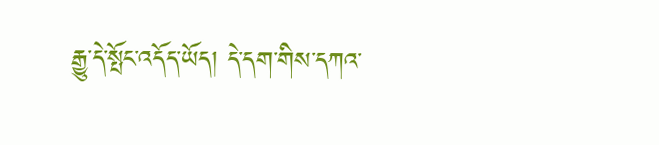རྒྱུ་དེ་སྤོང་འདོད་ཡོད། དེ་དག་གིས་དཀའ་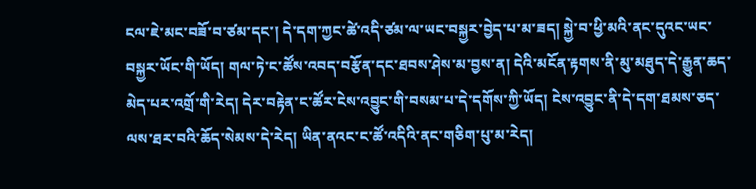ངལ་ཇེ་མང་བཟོ་བ་ཙམ་དང་། དེ་དག་ཀྱང་ཚེ་འདི་ཙམ་ལ་ཡང་བསྐྱར་བྱེད་པ་མ་ཟད། སྐྱེ་བ་ཕྱི་མའི་ནང་དུའང་ཡང་བསྐྱར་ཡོང་གི་ཡོད། གལ་ཏེ་ང་ཚོས་འབད་བརྩོན་དང་ཐབས་ཤེས་མ་བྱས་ན། དེའི་མངོན་རྟགས་ནི་མུ་མཐུད་དེ་རྒྱུན་ཆད་མེད་པར་འགྲོ་གི་རེད། དེར་བརྟེན་ང་ཚོར་ངེས་འབྱུང་གི་བསམ་པ་དེ་དགོས་ཀྱི་ཡོད། ངེས་འབྱུང་ནི་དེ་དག་ཐམས་ཅད་ལས་ཐར་བའི་ཆོད་སེམས་དེ་རེད། ཡིན་ནའང་ང་ཚོ་འདིའི་ནང་གཅིག་པུ་མ་རེད།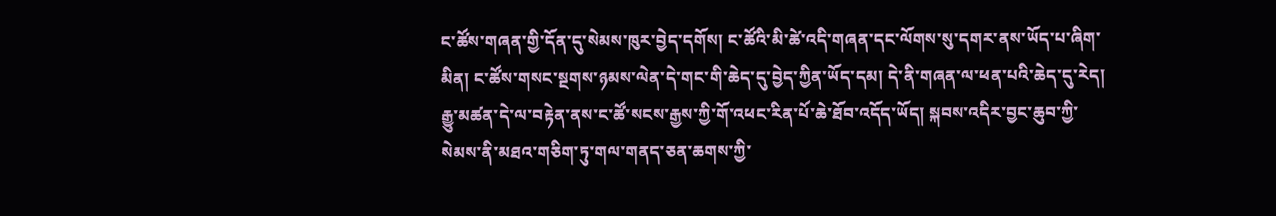ང་ཚོས་གཞན་གྱི་དོན་དུ་སེམས་ཁུར་བྱེད་དགོས། ང་ཚོའི་མི་ཚེ་འདི་གཞན་དང་ལོགས་སུ་དགར་ནས་ཡོད་པ་ཞིག་མིན། ང་ཚོས་གསང་སྔགས་ཉམས་ལེན་དེ་གང་གི་ཆེད་དུ་བྱེད་ཀྱིན་ཡོད་དམ། དེ་ནི་གཞན་ལ་ཕན་པའི་ཆེད་དུ་རེད། རྒྱུ་མཚན་དེ་ལ་བརྟེན་ནས་ང་ཚོ་སངས་རྒྱས་ཀྱི་གོ་འཕང་རིན་པོ་ཆེ་ཐོབ་འདོད་ཡོད། སྐབས་འདིར་བྱང་ཆུབ་ཀྱི་སེམས་ནི་མཐའ་གཅིག་ཏུ་གལ་གནད་ཅན་ཆགས་ཀྱི་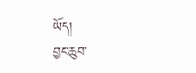ཡོད།
བྱང་ཆུབ་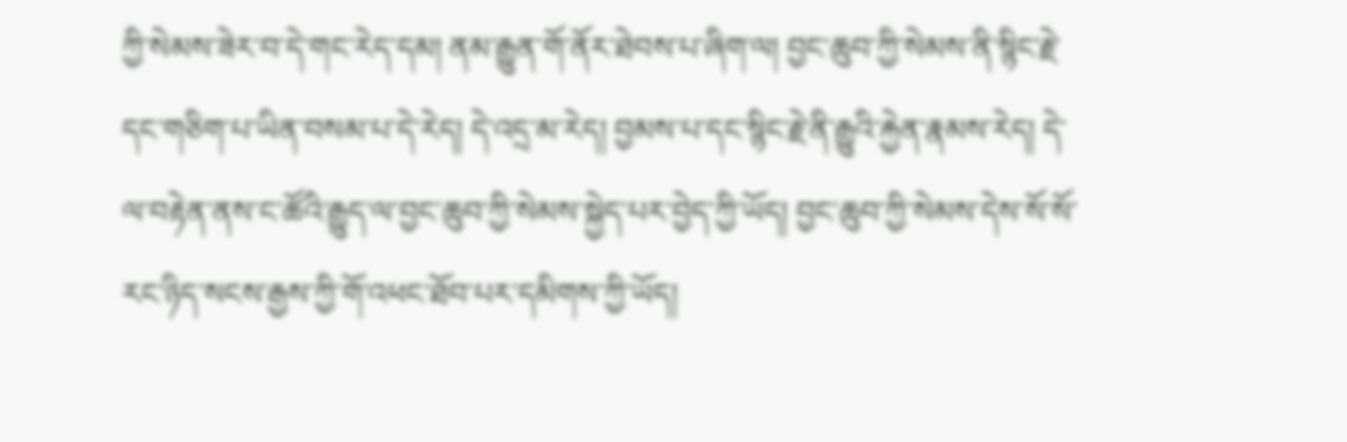ཀྱི་སེམས་ཟེར་བ་དེ་གང་རེད་དམ། ནམ་རྒྱུན་གོ་ནོར་ཐེབས་པ་ཞིག་ལ། བྱང་ཆུབ་ཀྱི་སེམས་ནི་སྙིང་རྗེ་དང་གཅིག་པ་ཡིན་བསམ་པ་དེ་རེད། དེ་འདྲ་མ་རེད། བྱམས་པ་དང་སྙིང་རྗེ་ནི་རྒྱུའི་རྐྱེན་རྣམས་རེད། དེ་ལ་བརྟེན་ནས་ང་ཚོའི་རྒྱུད་ལ་བྱང་ཆུབ་ཀྱི་སེམས་སྐྱེད་པར་བྱེད་ཀྱི་ཡོད། བྱང་ཆུབ་ཀྱི་སེམས་དེས་སོ་སོ་རང་ཉིད་སངས་རྒྱས་ཀྱི་གོ་འཕང་ཐོབ་པར་དམིགས་ཀྱི་ཡོད།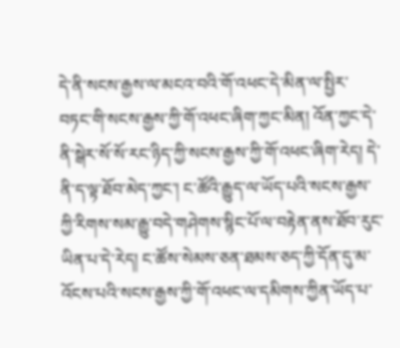དེ་ནི་སངས་རྒྱས་ལ་མངའ་བའི་གོ་འཕང་དེ་མིན་ལ་སྤྱིར་བཏང་གི་སངས་རྒྱས་ཀྱི་གོ་འཕང་ཞིག་ཀྱང་མིན། འོན་ཀྱང་དེ་ནི་སྒེར་སོ་སོ་རང་ཉིད་ཀྱི་སངས་རྒྱས་ཀྱི་གོ་འཕང་ཞིག་རེད། དེ་ནི་ད་ལྟ་ཐོབ་མེད་ཀྱང་། ང་ཚོའི་རྒྱུད་ལ་ཡོད་པའི་སངས་རྒྱས་ཀྱི་རིགས་སམ་རྒྱུ་བདེ་གཤེགས་སྙིང་པོ་ལ་བརྟེན་ནས་ཐོབ་རུང་ཡིན་པ་དེ་རེད། ང་ཚོས་སེམས་ཅན་ཐམས་ཅད་ཀྱི་དོན་དུ་མ་འོངས་པའི་སངས་རྒྱས་ཀྱི་གོ་འཕང་ལ་དམིགས་ཀྱིན་ཡོད་པ་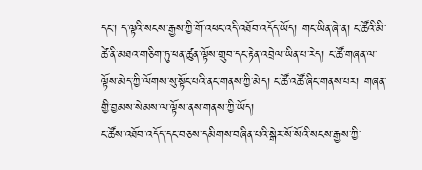དང་། ད་ལྟའི་སངས་རྒྱས་ཀྱི་གོ་འཕང་འདི་འཐོབ་འདོད་ཡོད། གང་ཡིན་ཞེ་ན། ང་ཚོའི་མི་ཚེ་ནི་མཐའ་གཅིག་ཏུ་ཕན་ཚུན་ལྟོས་གྲུབ་དང་རྟེན་འབྲེལ་ཡིན་པ་རེད། ང་ཚོ་གཞན་ལ་ལྟོས་མེད་ཀྱི་ལོགས་སུ་སྟོང་པའི་ནང་གནས་ཀྱི་མེད། ང་ཚོ་འཚོ་ཞིང་གནས་པར། གཞན་གྱི་བྱམས་སེམས་ལ་ལྟོས་ནས་གནས་ཀྱི་ཡོད།
ང་ཚོས་འཐོབ་འདོད་དང་བཅས་དམིགས་བཞིན་པའི་སྒེར་སོ་སོའི་སངས་རྒྱས་ཀྱི་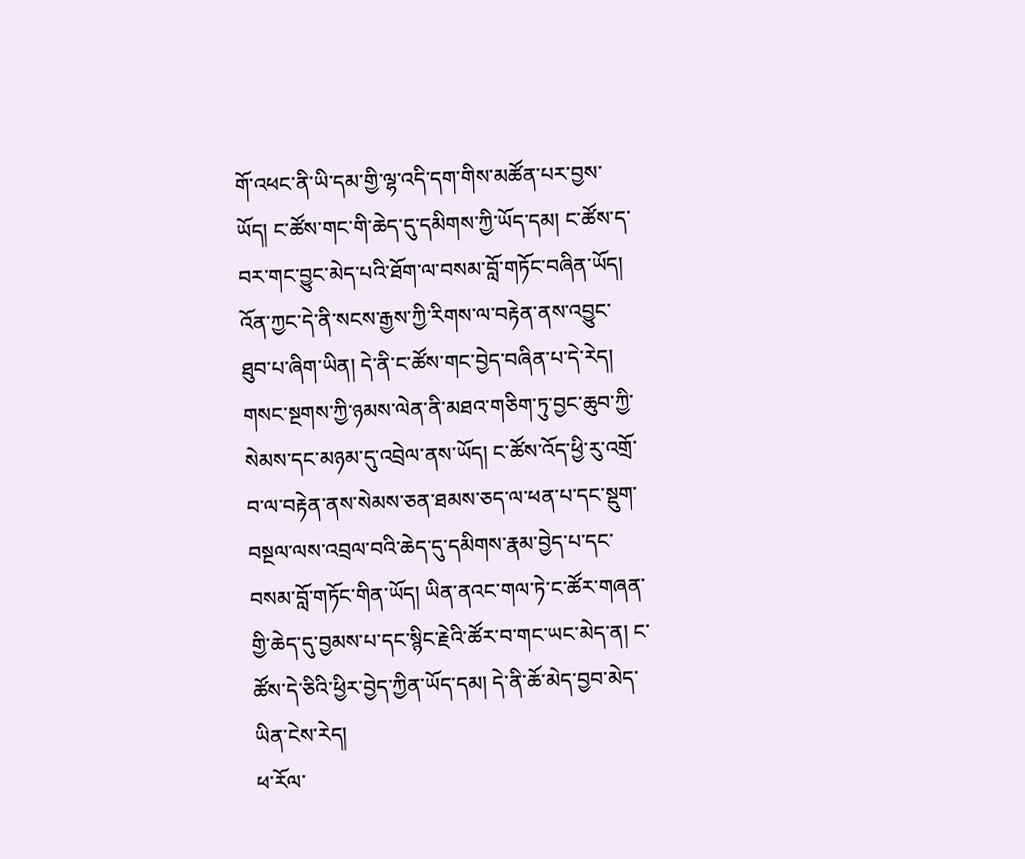གོ་འཕང་ནི་ཡི་དམ་གྱི་ལྷ་འདི་དག་གིས་མཚོན་པར་བྱས་ཡོད། ང་ཚོས་གང་གི་ཆེད་དུ་དམིགས་ཀྱི་ཡོད་དམ། ང་ཚོས་ད་བར་གང་བྱུང་མེད་པའི་ཐོག་ལ་བསམ་བློ་གཏོང་བཞིན་ཡོད། འོན་ཀྱང་དེ་ནི་སངས་རྒྱས་ཀྱི་རིགས་ལ་བརྟེན་ནས་འབྱུང་ཐུབ་པ་ཞིག་ཡིན། དེ་ནི་ང་ཚོས་གང་བྱེད་བཞིན་པ་དེ་རེད། གསང་སྔགས་ཀྱི་ཉམས་ལེན་ནི་མཐའ་གཅིག་ཏུ་བྱང་ཆུབ་ཀྱི་སེམས་དང་མཉམ་དུ་འབྲེལ་ནས་ཡོད། ང་ཚོས་འོད་ཕྱི་རུ་འགྲོ་བ་ལ་བརྟེན་ནས་སེམས་ཅན་ཐམས་ཅད་ལ་ཕན་པ་དང་སྡུག་བསྔལ་ལས་འབྲལ་བའི་ཆེད་དུ་དམིགས་རྣམ་བྱེད་པ་དང་བསམ་བློ་གཏོང་གིན་ཡོད། ཡིན་ནའང་གལ་ཏེ་ང་ཚོར་གཞན་གྱི་ཆེད་དུ་བྱམས་པ་དང་སྙིང་རྗེའི་ཚོར་བ་གང་ཡང་མེད་ན། ང་ཚོས་དེ་ཅིའི་ཕྱིར་བྱེད་ཀྱིན་ཡོད་དམ། དེ་ནི་ཆོ་མེད་བྱབ་མེད་ཡིན་ངེས་རེད།
ཕ་རོལ་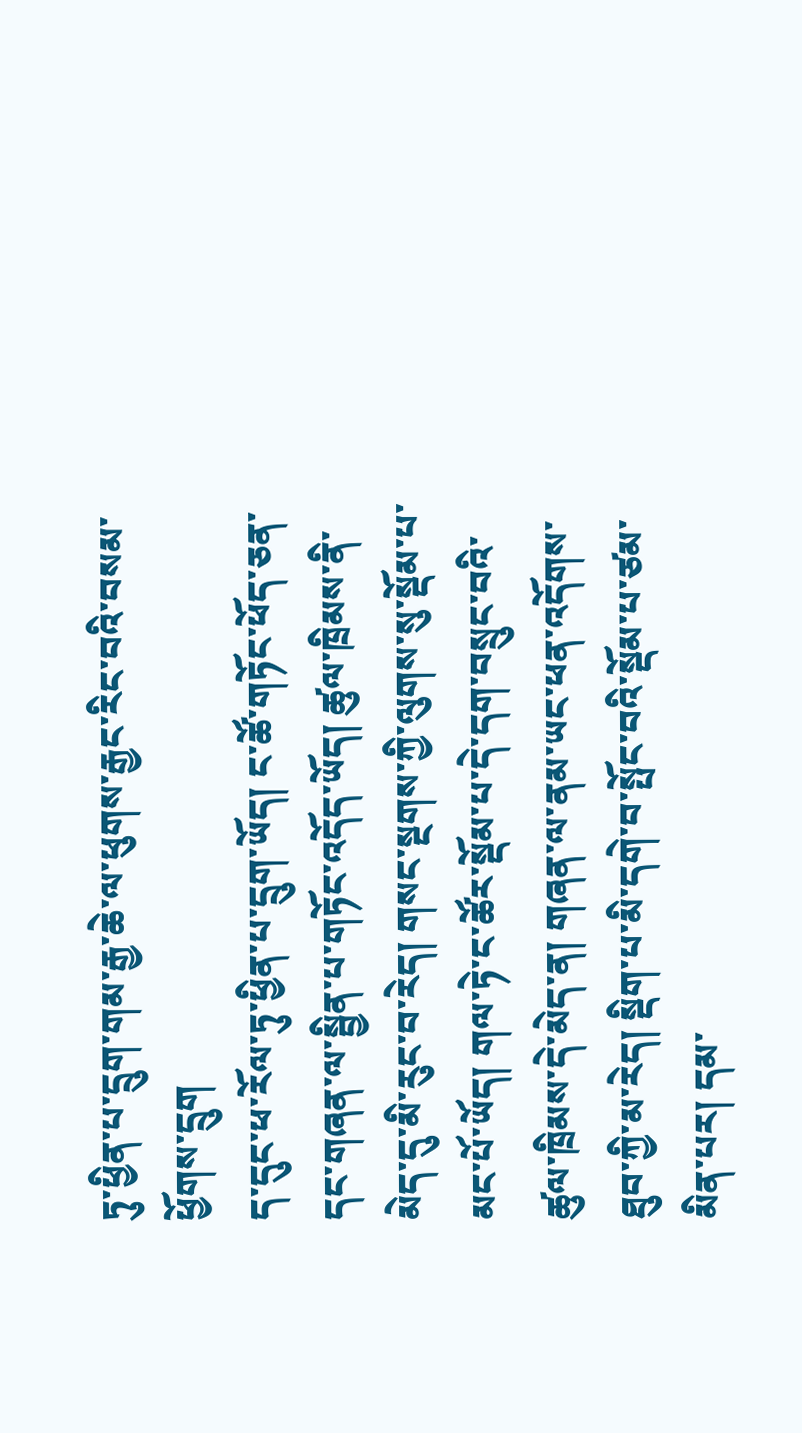ཏུ་ཕྱིན་པ་དྲུག་གམ་རྒྱ་ཆེ་ལ་ཕུགས་རྒྱང་རིང་བའི་བསམ་ཕྱོགས་དྲུག
ད་དུང་ཕ་རོལ་ཏུ་ཕྱིན་པ་དྲུག་ཡོད། ང་ཚོ་གཏོང་ཕོད་ཅན་དང་གཞན་ལ་སྦྱིན་པ་གཏོང་འདོད་ཡོད། ཚུལ་ཁྲིམས་ནི་མེད་དུ་མི་རུང་བ་རེད། གསང་སྔགས་ཀྱི་ལུགས་སུ་སྡོམ་པ་མང་པོ་ཡོད། གལ་ཏེ་ང་ཚོར་སྡོམ་པ་དེ་དག་བསྲུང་བའི་ཚུལ་ཁྲིམས་དེ་མེད་ན། གཞན་ལ་ནམ་ཡང་ཕན་འདོགས་ཐུབ་ཀྱི་མ་རེད། སྡིག་པ་མི་དགེ་བ་སྤོང་བའི་སྡོམ་པ་ཙམ་མིན་པར། དམ་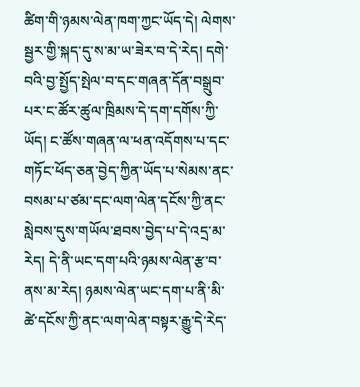ཚིག་གི་ཉམས་ལེན་ཁག་ཀྱང་ཡོད་དེ། ལེགས་སྦྱར་གྱི་སྐད་དུ་ས་མ་ཡ་ཟེར་བ་དེ་རེད། དགེ་བའི་བྱ་སྤྱོད་སྤེལ་བ་དང་གཞན་དོན་བསྒྲུབ་པར་ང་ཚོར་ཚུལ་ཁྲིམས་དེ་དག་དགོས་ཀྱི་ཡོད། ང་ཚོས་གཞན་ལ་ཕན་འདོགས་པ་དང་གཏོང་ཕོད་ཅན་བྱེད་ཀྱིན་ཡོད་པ་སེམས་ནང་བསམ་པ་ཙམ་དང་ལག་ལེན་དངོས་ཀྱི་ནང་སླེབས་དུས་གཡོལ་ཐབས་བྱེད་པ་དེ་འདྲ་མ་རེད། དེ་ནི་ཡང་དག་པའི་ཉམས་ལེན་རྩ་བ་ནས་མ་རེད། ཉམས་ལེན་ཡང་དག་པ་ནི་མི་ཚེ་དངོས་ཀྱི་ནང་ལག་ལེན་བསྟར་རྒྱུ་དེ་རེད་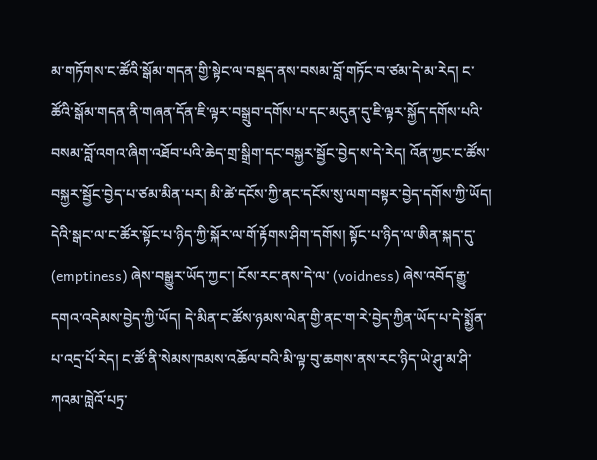མ་གཏོགས་ང་ཚོའི་སྒོམ་གདན་གྱི་སྟེང་ལ་བསྡད་ནས་བསམ་བློ་གཏོང་བ་ཙམ་དེ་མ་རེད། ང་ཚོའི་སྒོམ་གདན་ནི་གཞན་དོན་ཇི་ལྟར་བསྒྲུབ་དགོས་པ་དང་མདུན་དུ་ཇི་ལྟར་སྐྱོད་དགོས་པའི་བསམ་བློ་འགའ་ཞིག་འཐོབ་པའི་ཆེད་གྲ་སྒྲིག་དང་བསྐྱར་སྦྱོང་བྱེད་ས་དེ་རེད། འོན་ཀྱང་ང་ཚོས་བསྐྱར་སྦྱོང་བྱེད་པ་ཙམ་མིན་པར། མི་ཚེ་དངོས་ཀྱི་ནང་དངོས་སུ་ལག་བསྟར་བྱེད་དགོས་ཀྱི་ཡོད།
དེའི་སྒང་ལ་ང་ཚོར་སྟོང་པ་ཉིད་ཀྱི་སྐོར་ལ་གོ་རྟོགས་ཤིག་དགོས། སྟོང་པ་ཉིད་ལ་ཨིན་སྐད་དུ་ (emptiness) ཞེས་བསྒྱུར་ཡོད་ཀྱང་། ངོས་རང་ནས་དེ་ལ་ (voidness) ཞེས་འབོད་རྒྱུ་དགའ་འདེམས་བྱེད་ཀྱི་ཡོད། དེ་མིན་ང་ཚོས་ཉམས་ལེན་གྱི་ནང་ག་རེ་བྱེད་ཀྱིན་ཡོད་པ་དེ་སྨྱོན་པ་འདྲ་པོ་རེད། ང་ཚོ་ནི་སེམས་ཁམས་འཆོལ་བའི་མི་ལྟ་བུ་ཆགས་ནས་རང་ཉིད་ཡེ་ཤུ་མ་ཤི་ཀའམ་ཁླེའོ་པཏྲ་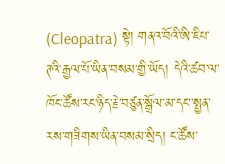(Cleopatra) སྟེ། གནའ་བོའི་ཨི་ཇིཔ་ཊའི་རྒྱལ་པོ་ཡིན་བསམ་གྱི་ཡོད། དེའི་ཚབ་ལ་ཁོང་ཚོས་རང་ཉིད་རྗེ་བཙུན་སྒྲོལ་མ་དང་་སྤྱན་རས་གཟིགས་ཡིན་བསམ་སྲིད། ང་ཚོས་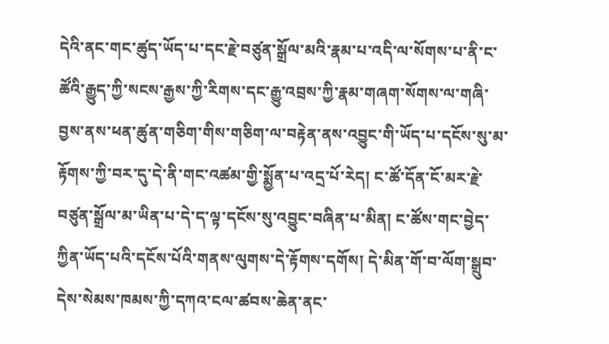དེའི་ནང་གང་ཚུད་ཡོད་པ་དང་རྗེ་བཙུན་སྒྲོལ་མའི་རྣམ་པ་འདི་ལ་སོགས་པ་ནི་ང་ཚོའི་རྒྱུད་ཀྱི་སངས་རྒྱས་ཀྱི་རིགས་དང་རྒྱུ་འབྲས་ཀྱི་རྣམ་གཞག་སོགས་ལ་གཞི་བྱས་ནས་ཕན་ཚུན་གཅིག་གིས་གཅིག་ལ་བརྟེན་ནས་འབྱུང་གི་ཡོད་པ་དངོས་སུ་མ་རྟོགས་ཀྱི་བར་དུ་དེ་ནི་གང་འཚམ་གྱི་སྨྱོན་པ་འདྲ་པོ་རེད། ང་ཚོ་དོན་ངོ་མར་རྗེ་བཙུན་སྒྲོལ་མ་ཡིན་པ་དེ་ད་ལྟ་དངོས་སུ་འབྱུང་བཞིན་པ་མིན། ང་ཚོས་གང་བྱེད་ཀྱིན་ཡོད་པའི་དངོས་པོའི་གནས་ལུགས་དེ་རྟོགས་དགོས། དེ་མིན་གོ་བ་ལོག་སྒྲུབ་དེས་སེམས་ཁམས་ཀྱི་དཀའ་ངལ་ཚབས་ཆེན་ནང་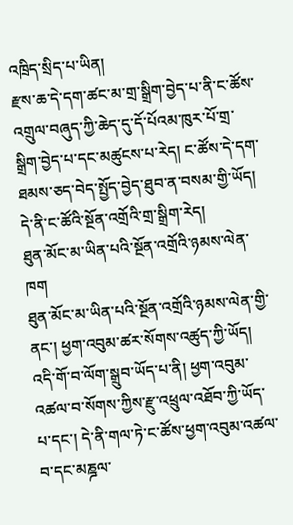འཁྲིད་སྲིད་པ་ཡིན།
རྫས་ཆ་དེ་དག་ཚང་མ་གྲ་སྒྲིག་བྱེད་པ་ནི་ང་ཚོས་འགྲུལ་བཞུད་ཀྱི་ཆེད་དུ་དོ་པོའམ་ཁུར་པོ་གྲ་སྒྲིག་བྱེད་པ་དང་མཚུངས་པ་རེད། ང་ཚོས་དེ་དག་ཐམས་ཅད་བེད་སྤྱོད་བྱེད་ཐུབ་ན་བསམ་གྱི་ཡོད། དེ་ནི་ང་ཚོའི་སྔོན་འགྲོའི་གྲ་སྒྲིག་རེད།
ཐུན་མོང་མ་ཡིན་པའི་སྔོན་འགྲོའི་ཉམས་ལེན་ཁག
ཐུན་མོང་མ་ཡིན་པའི་སྔོན་འགྲོའི་ཉམས་ལེན་གྱི་ནང་། ཕྱག་འབུམ་ཚར་སོགས་འཚུད་ཀྱི་ཡོད། འདི་གོ་བ་ལོག་སྒྲུབ་ཡོད་པ་ནི། ཕྱག་འབུམ་འཚལ་བ་སོགས་ཀྱིས་རྫུ་འཕྲུལ་འཐོབ་ཀྱི་ཡོད་པ་དང་། དེ་ནི་གལ་ཏེ་ང་ཚོས་ཕྱག་འབུམ་འཚལ་བ་དང་མཎྜལ་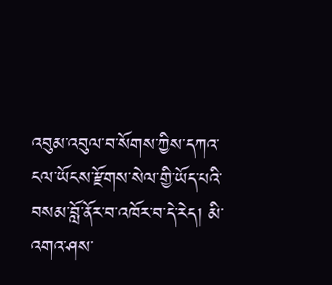འབུམ་འབུལ་བ་སོགས་ཀྱིས་དཀའ་ངལ་ཡོངས་རྫོགས་སེལ་གྱི་ཡོད་པའི་བསམ་བློ་ནོར་བ་འཁོར་བ་དེ་རེད། མི་འགའ་ཤས་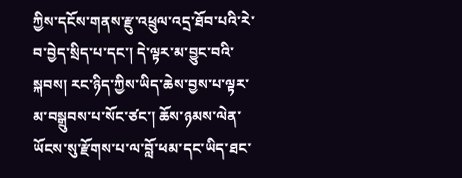ཀྱིས་དངོས་གནས་རྫུ་འཕྲུལ་འདྲ་ཐོབ་པའི་རེ་བ་བྱེད་སྲིད་པ་དང་། དེ་ལྟར་མ་བྱུང་བའི་སྐབས། རང་ཉིད་ཀྱིས་ཡིད་ཆེས་བྱས་པ་ལྟར་མ་བསྒྲུབས་པ་སོང་ཙང་། ཆོས་ཉམས་ལེན་ཡོངས་སུ་རྫོགས་པ་ལ་བློ་ཕམ་དང་ཡིད་ཐང་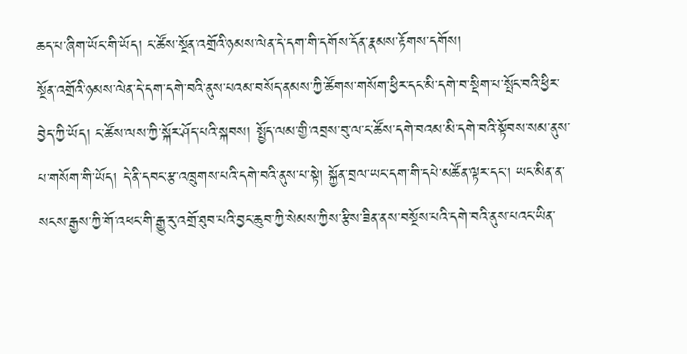ཆད་པ་ཞིག་ཡོང་གི་ཡོད། ང་ཚོས་སྔོན་འགྲོའི་ཉམས་ལེན་དེ་དག་གི་དགོས་དོན་རྣམས་རྟོགས་དགོས།
སྔོན་འགྲོའི་ཉམས་ལེན་དེ་དག་དགེ་བའི་ནུས་པའམ་བསོད་ནམས་ཀྱི་ཚོགས་གསོག་ཕྱིར་དང་མི་དགེ་བ་སྡིག་པ་སྤོང་བའི་ཕྱིར་བྱེད་ཀྱི་ཡོད། ང་ཚོས་ལས་ཀྱི་སྐོར་ཤོད་པའི་སྐབས། སྤྱོད་ལམ་གྱི་འབྲས་བུ་ལ་ང་ཚོས་དགེ་བའམ་མི་དགེ་བའི་སྟོབས་སམ་ནུས་པ་གསོག་གི་ཡོད། དེ་ནི་དབང་རྩ་འཁྲུགས་པའི་དགེ་བའི་ནུས་པ་སྟེ། སྐྱོན་བྲལ་ཡང་དག་གི་དཔེ་མཚོན་ལྟར་དང་། ཡང་མིན་ན་སངས་རྒྱས་ཀྱི་གོ་འཕང་གི་རྒྱུ་རུ་འགྲོ་ཐུབ་པའི་བྱང་ཆུབ་ཀྱི་སེམས་ཀྱིས་རྩིས་ཟིན་ནས་བསྔོས་པའི་དགེ་བའི་ནུས་པའང་ཡིན་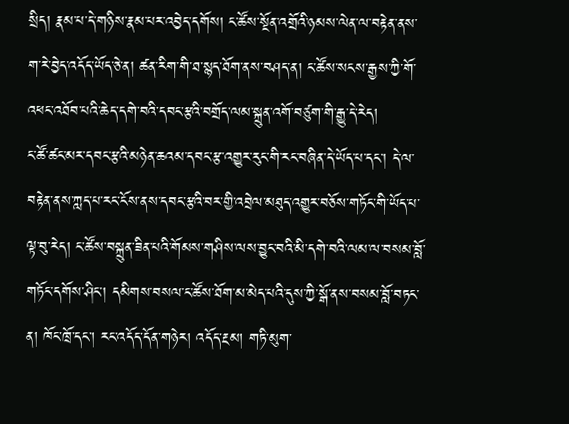སྲིད། རྣམ་པ་དེ་གཉིས་རྣམ་པར་འབྱེད་དགོས། ང་ཚོས་སྔོན་འགྲོའི་ཉམས་ལེན་ལ་བརྟེན་ནས་ག་རེ་བྱེད་འདོད་ཡོད་ཅེ་ན། ཚན་རིག་གི་ཐ་སྙད་ཐོག་ནས་བཤད་ན། ང་ཚོས་སངས་རྒྱས་ཀྱི་གོ་འཕང་འཐོབ་པའི་ཆེད་དགེ་བའི་དབང་རྩའི་བགྲོད་ལམ་སྐྲུན་འགོ་བཙུག་གི་རྒྱུ་དེ་རེད།
ང་ཚོ་ཚང་མར་དབང་རྩའི་མཉེན་ཆའམ་དབང་རྩ་འགྱུར་རུང་གི་རང་བཞིན་དེ་ཡོད་པ་དང་། དེ་ལ་བརྟེན་ནས་ཀླད་པ་རང་ངོས་ནས་དབང་རྩའི་བར་གྱི་འབྲེལ་མཐུད་འགྱུར་བཅོས་གཏོང་གི་ཡོད་པ་ལྟ་བུ་རེད། ང་ཚོས་བསྐྲུན་ཟིན་པའི་གོམས་གཤིས་ལས་བྱུང་བའི་མི་དགེ་བའི་ལམ་ལ་བསམ་བློ་གཏོང་དགོས་ཤིང་། དམིགས་བསལ་ང་ཚོས་ཐོག་མ་མེད་པའི་དུས་ཀྱི་སྒོ་ནས་བསམ་བློ་བཏང་ན། ཁོང་ཁྲོ་དང་། རང་འདོད་དོན་གཉེར། འདོད་རྔམ། གཏི་མུག་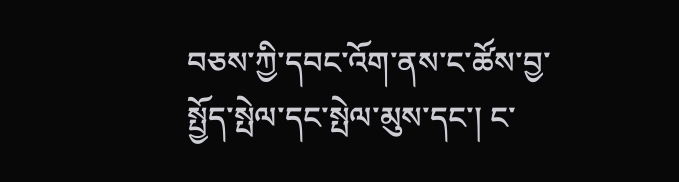བཅས་ཀྱི་དབང་འོག་ནས་ང་ཚོས་བྱ་སྤྱོད་སྤེལ་དང་སྤེལ་མུས་དང་། ང་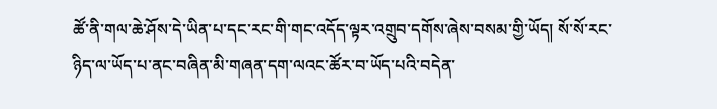ཚོ་ནི་གལ་ཆེ་ཤོས་དེ་ཡིན་པ་དང་རང་གི་གང་འདོད་ལྟར་འགྲུབ་དགོས་ཞེས་བསམ་གྱི་ཡོད། སོ་སོ་རང་ཉིད་ལ་ཡོད་པ་ནང་བཞིན་མི་གཞན་དག་ལའང་ཚོར་བ་ཡོད་པའི་བདེན་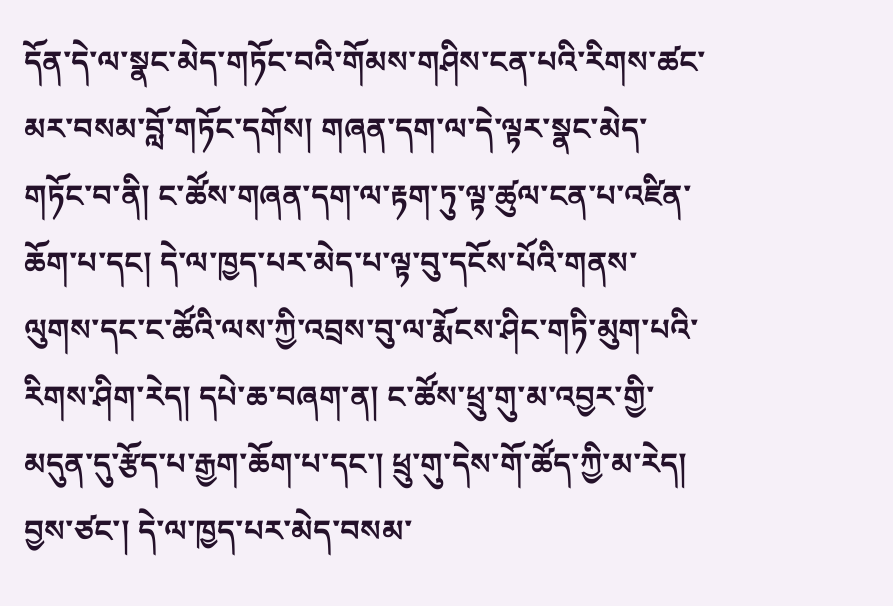དོན་དེ་ལ་སྣང་མེད་གཏོང་བའི་གོམས་གཤིས་ངན་པའི་རིགས་ཚང་མར་བསམ་བློ་གཏོང་དགོས། གཞན་དག་ལ་དེ་ལྟར་སྣང་མེད་གཏོང་བ་ནི། ང་ཚོས་གཞན་དག་ལ་རྟག་ཏུ་ལྟ་ཚུལ་ངན་པ་འཛིན་ཆོག་པ་དང། དེ་ལ་ཁྱད་པར་མེད་པ་ལྟ་བུ་དངོས་པོའི་གནས་ལུགས་དང་ང་ཚོའི་ལས་ཀྱི་འབྲས་བུ་ལ་རྨོངས་ཤིང་གཏི་མུག་པའི་རིགས་ཤིག་རེད། དཔེ་ཆ་བཞག་ན། ང་ཚོས་ཕྲུ་གུ་མ་འབྱར་གྱི་མདུན་དུ་རྩོད་པ་རྒྱག་ཆོག་པ་དང་། ཕྲུ་གུ་དེས་གོ་ཚོད་ཀྱི་མ་རེད། བྱས་ཙང་། དེ་ལ་ཁྱད་པར་མེད་བསམ་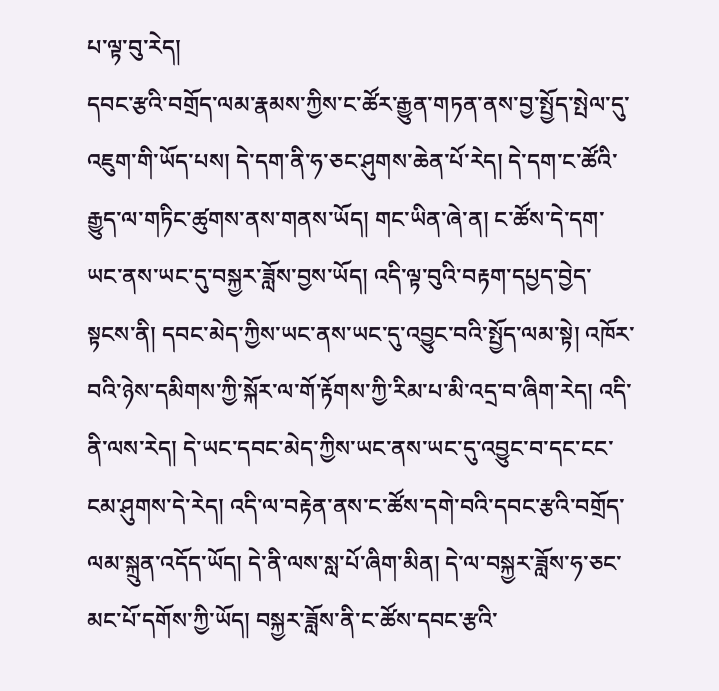པ་ལྟ་བུ་རེད།
དབང་རྩའི་བགྲོད་ལམ་རྣམས་ཀྱིས་ང་ཚོར་རྒྱུན་གཏན་ནས་བྱ་སྤྱོད་སྤེལ་དུ་འཇུག་གི་ཡོད་པས། དེ་དག་ནི་ཧ་ཅང་ཤུགས་ཆེན་པོ་རེད། དེ་དག་ང་ཚོའི་རྒྱུད་ལ་གཏིང་ཚུགས་ནས་གནས་ཡོད། གང་ཡིན་ཞེ་ན། ང་ཚོས་དེ་དག་ཡང་ནས་ཡང་དུ་བསྐྱར་ཟློས་བྱས་ཡོད། འདི་ལྟ་བུའི་བརྟག་དཔྱད་བྱེད་སྟངས་ནི། དབང་མེད་ཀྱིས་ཡང་ནས་ཡང་དུ་འབྱུང་བའི་སྤྱོད་ལམ་སྟེ། འཁོར་བའི་ཉེས་དམིགས་ཀྱི་སྐོར་ལ་གོ་རྟོགས་ཀྱི་རིམ་པ་མི་འདྲ་བ་ཞིག་རེད། འདི་ནི་ལས་རེད། དེ་ཡང་དབང་མེད་ཀྱིས་ཡང་ནས་ཡང་དུ་འབྱུང་བ་དང་ངང་ངམ་ཤུགས་དེ་རེད། འདི་ལ་བརྟེན་ནས་ང་ཚོས་དགེ་བའི་དབང་རྩའི་བགྲོད་ལམ་སྐྲུན་འདོད་ཡོད། དེ་ནི་ལས་སླ་པོ་ཞིག་མིན། དེ་ལ་བསྐྱར་ཟློས་ཧ་ཅང་མང་པོ་དགོས་ཀྱི་ཡོད། བསྐྱར་ཟློས་ནི་ང་ཚོས་དབང་རྩའི་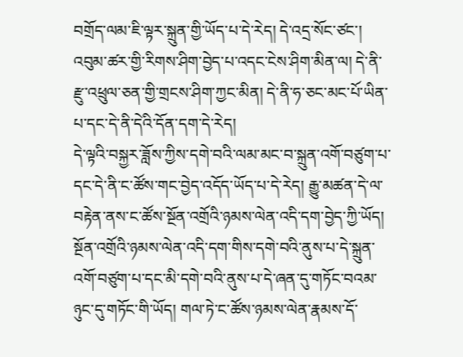བགྲོད་ལམ་ཇི་ལྟར་སྐྲུན་གྱི་ཡོད་པ་དེ་རེད། དེ་འདྲ་སོང་ཙང་། འབུམ་ཚར་གྱི་རིགས་ཤིག་བྱེད་པ་འདང་ངེས་ཤིག་མིན་ལ། དེ་ནི་རྫུ་འཕྲུལ་ཅན་གྱི་གྲངས་ཤིག་ཀྱང་མིན། དེ་ནི་ཧ་ཅང་མང་པོ་ཡིན་པ་དང་དེ་ནི་དེའི་དོན་དག་དེ་རེད།
དེ་ལྟའི་བསྐྱར་ཟློས་ཀྱིས་དགེ་བའི་ལམ་མང་བ་སྐྲུན་འགོ་བཙུག་པ་དང་དེ་ནི་ང་ཚོས་གང་བྱེད་འདོད་ཡོད་པ་དེ་རེད། རྒྱུ་མཚན་དེ་ལ་བརྟེན་ནས་ང་ཚོས་སྔོན་འགྲོའི་ཉམས་ལེན་འདི་དག་བྱེད་ཀྱི་ཡོད། སྔོན་འགྲོའི་ཉམས་ལེན་འདི་དག་གིས་དགེ་བའི་ནུས་པ་དེ་སྐྲུན་འགོ་བཙུག་པ་དང་མི་དགེ་བའི་ནུས་པ་དེ་ཞན་དུ་གཏོང་བའམ་ཉུང་དུ་གཏོང་གི་ཡོད། གལ་ཏེ་ང་ཚོས་ཉམས་ལེན་རྣམས་དོ་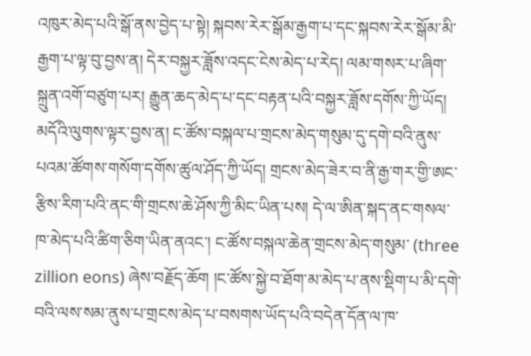འཁུར་མེད་པའི་སྒོ་ནས་བྱེད་པ་སྟེ། སྐབས་རེར་སྒོམ་རྒྱག་པ་དང་སྐབས་རེར་སྒོམ་མི་རྒྱག་པ་ལྟ་བུ་བྱས་ན། དེར་བསྐྱར་ཟློས་འདང་ངེས་མེད་པ་རེད། ལམ་གསར་པ་ཞིག་སྐྲུན་འགོ་བཙུག་པར། རྒྱུན་ཆད་མེད་པ་དང་བརྟན་པའི་བསྐྱར་ཟློས་དགོས་ཀྱི་ཡོད། མདོའི་ལུགས་ལྟར་བྱས་ན། ང་ཚོས་བསྐལ་པ་གྲངས་མེད་གསུམ་དུ་དགེ་བའི་ནུས་པའམ་ཚོགས་གསོག་དགོས་ཚུལ་ཤོད་ཀྱི་ཡོད། གྲངས་མེད་ཟེར་བ་ནི་རྒྱ་གར་གྱི་ཨང་རྩིས་རིག་པའི་ནང་གི་གྲངས་ཆེ་ཤོས་ཀྱི་མིང་ཡིན་པས། དེ་ལ་ཨིན་སྐད་ནང་གསལ་ཁ་མེད་པའི་ཚིག་ཅིག་ཡིན་ནའང་། ང་ཚོས་བསྐལ་ཆེན་གྲངས་མེད་གསུམ་ (three zillion eons) ཞེས་བརྗོད་ཆོག །ང་ཚོས་སྐྱེ་བ་ཐོག་མ་མེད་པ་ནས་སྡིག་པ་མི་དགེ་བའི་ལས་སམ་ནུས་པ་གྲངས་མེད་པ་བསགས་ཡོད་པའི་བདེན་དོན་ལ་ཁ་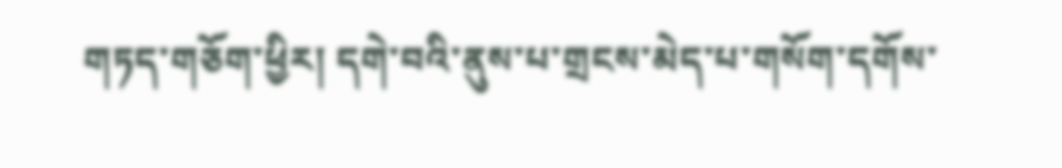གཏད་གཅོག་ཕྱིར། དགེ་བའི་ནུས་པ་གྲངས་མེད་པ་གསོག་དགོས་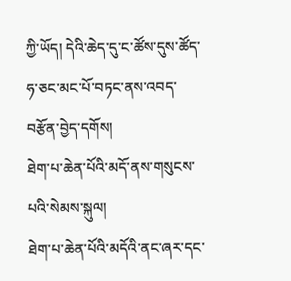ཀྱི་ཡོད། དེའི་ཆེད་དུ་ང་ཚོས་དུས་ཚོད་ཧ་ཅང་མང་པོ་བཏང་ནས་འབད་བརྩོན་བྱེད་དགོས།
ཐེག་པ་ཆེན་པོའི་མདོ་ནས་གསུངས་པའི་སེམས་སྐུལ།
ཐེག་པ་ཆེན་པོའི་མདོའི་ནང་ཞར་དང་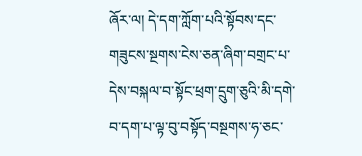ཞོར་ལ། དེ་དག་ཀློག་པའི་སྟོབས་དང་གཟུངས་སྔགས་ངེས་ཅན་ཞིག་བགྲང་པ་དེས་བསྐལ་བ་སྟོང་ཕྲག་དྲུག་ཅུའི་མི་དགེ་བ་དག་པ་ལྟ་བུ་བསྟོད་བསྔགས་ཧ་ཅང་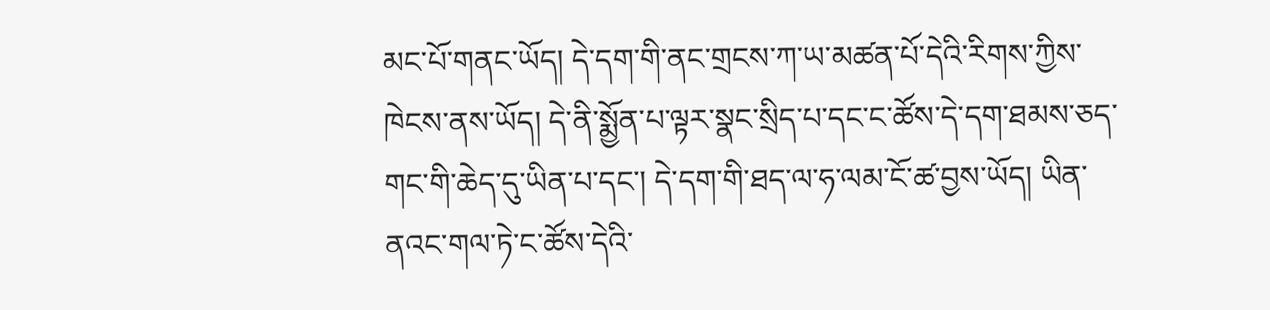མང་པོ་གནང་ཡོད། དེ་དག་གི་ནང་གྲངས་ཀ་ཡ་མཚན་པོ་དེའི་རིགས་ཀྱིས་ཁེངས་ནས་ཡོད། དེ་ནི་སྨྱོན་པ་ལྟར་སྣང་སྲིད་པ་དང་ང་ཚོས་དེ་དག་ཐམས་ཅད་གང་གི་ཆེད་དུ་ཡིན་པ་དང་། དེ་དག་གི་ཐད་ལ་ཧ་ལམ་ངོ་ཚ་བྱས་ཡོད། ཡིན་ནའང་གལ་ཏེ་ང་ཚོས་དེའི་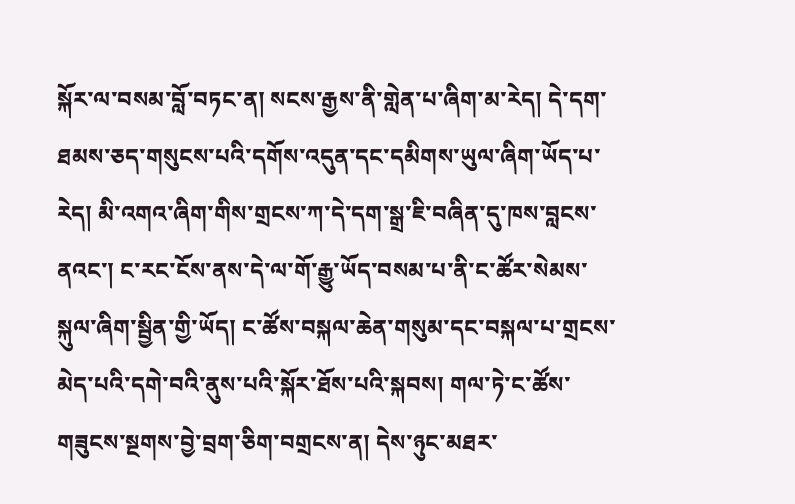སྐོར་ལ་བསམ་བློ་བཏང་ན། སངས་རྒྱས་ནི་གླེན་པ་ཞིག་མ་རེད། དེ་དག་ཐམས་ཅད་གསུངས་པའི་དགོས་འདུན་དང་དམིགས་ཡུལ་ཞིག་ཡོད་པ་རེད། མི་འགའ་ཞིག་གིས་གྲངས་ཀ་དེ་དག་སྒྲ་ཇི་བཞིན་དུ་ཁས་བླངས་ནའང་། ང་རང་ངོས་ནས་དེ་ལ་གོ་རྒྱུ་ཡོད་བསམ་པ་ནི་ང་ཚོར་སེམས་སྐུལ་ཞིག་སྦྱིན་གྱི་ཡོད། ང་ཚོས་བསྐལ་ཆེན་གསུམ་དང་བསྐལ་པ་གྲངས་མེད་པའི་དགེ་བའི་ནུས་པའི་སྐོར་ཐོས་པའི་སྐབས། གལ་ཏེ་ང་ཚོས་གཟུངས་སྔགས་བྱེ་བྲག་ཅིག་བགྲངས་ན། དེས་ཉུང་མཐར་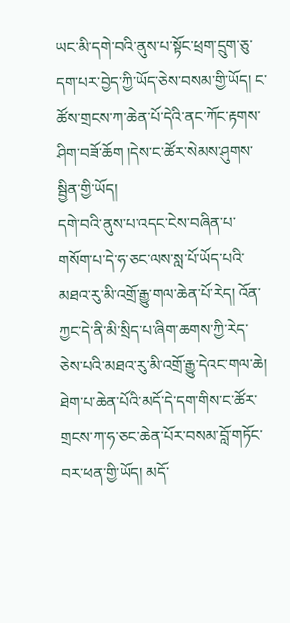ཡང་མི་དགེ་བའི་ནུས་པ་སྟོང་ཕྲག་དྲུག་ཅུ་དག་པར་བྱེད་ཀྱི་ཡོད་ཅེས་བསམ་གྱི་ཡོད། ང་ཚོས་གྲངས་ཀ་ཆེན་པོ་དེའི་ནང་ཀོང་རྟགས་ཤིག་བཟོ་ཆོག །དེས་ང་ཚོར་སེམས་ཤུགས་སྦྱིན་གྱི་ཡོད།
དགེ་བའི་ནུས་པ་འདང་ངེས་བཞིན་པ་གསོག་པ་དེ་ཧ་ཅང་ལས་སླ་པོ་ཡོད་པའི་མཐའ་རུ་མི་འགྲོ་རྒྱུ་གལ་ཆེན་པོ་རེད། འོན་ཀྱང་དེ་ནི་མི་སྲིད་པ་ཞིག་ཆགས་ཀྱི་རེད་ཅེས་པའི་མཐའ་རུ་མི་འགྲོ་རྒྱུ་དེའང་གལ་ཆེ། ཐེག་པ་ཆེན་པོའི་མདོ་དེ་དག་གིས་ང་ཚོར་གྲངས་ཀ་ཧ་ཅང་ཆེན་པོར་བསམ་བློ་གཏོང་བར་ཕན་གྱི་ཡོད། མདོ་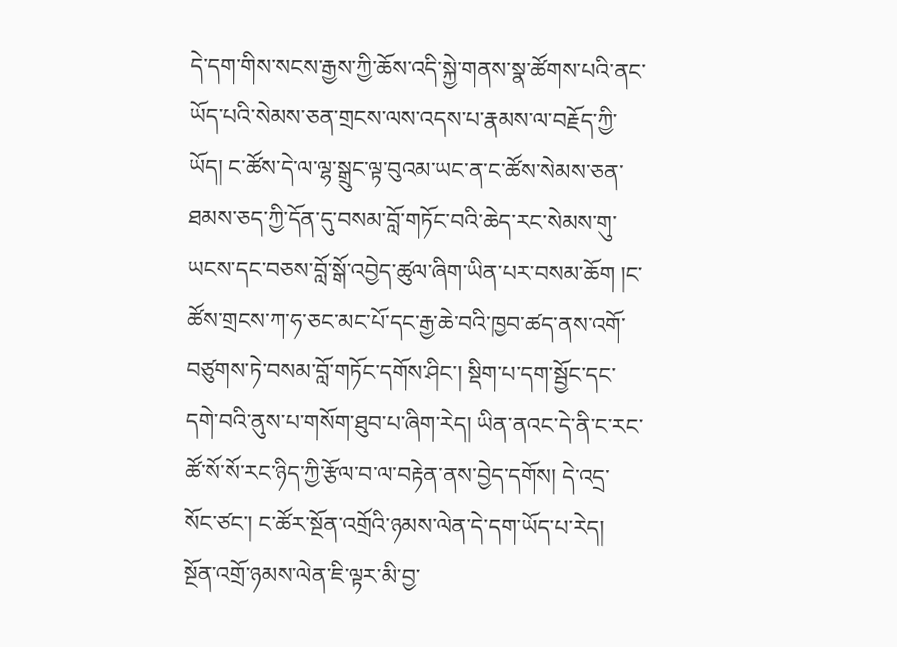དེ་དག་གིས་སངས་རྒྱས་ཀྱི་ཆོས་འདི་སྐྱེ་གནས་སྣ་ཚོགས་པའི་ནང་ཡོད་པའི་སེམས་ཅན་གྲངས་ལས་འདས་པ་རྣམས་ལ་བརྗོད་ཀྱི་ཡོད། ང་ཚོས་དེ་ལ་ལྷ་སྒྲུང་ལྟ་བུའམ་ཡང་ན་ང་ཚོས་སེམས་ཅན་ཐམས་ཅད་ཀྱི་དོན་དུ་བསམ་བློ་གཏོང་བའི་ཆེད་རང་སེམས་གུ་ཡངས་དང་བཅས་བློ་སྒོ་འབྱེད་ཚུལ་ཞིག་ཡིན་པར་བསམ་ཆོག །ང་ཚོས་གྲངས་ཀ་ཧ་ཅང་མང་པོ་དང་རྒྱ་ཆེ་བའི་ཁྱབ་ཚད་ནས་འགོ་བཙུགས་ཏེ་བསམ་བློ་གཏོང་དགོས་ཤིང་། སྡིག་པ་དག་སྦྱོང་དང་དགེ་བའི་ནུས་པ་གསོག་ཐུབ་པ་ཞིག་རེད། ཡིན་ནའང་དེ་ནི་ང་རང་ཚོ་སོ་སོ་རང་ཉིད་ཀྱི་རྩོལ་བ་ལ་བརྟེན་ནས་བྱེད་དགོས། དེ་འདྲ་སོང་ཙང་། ང་ཚོར་སྔོན་འགྲོའི་ཉམས་ལེན་དེ་དག་ཡོད་པ་རེད།
སྔོན་འགྲོ་ཉམས་ལེན་ཇི་ལྟར་མི་བྱ་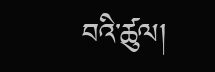བའི་ཚུལ།